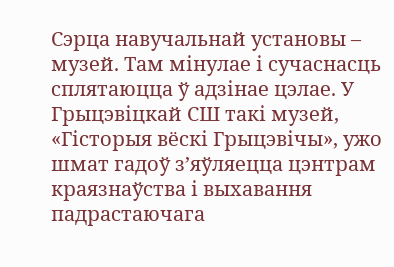Сэрца навучальнай установы – музей. Там мінулае і сучаснасць сплятаюцца ў адзінае цэлае. У Грыцэвіцкай СШ такі музей, «Гісторыя вёскі Грыцэвічы», ужо шмат гадоў з’яўляецца цэнтрам краязнаўства і выхавання падрастаючага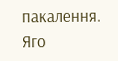пакалення. Яго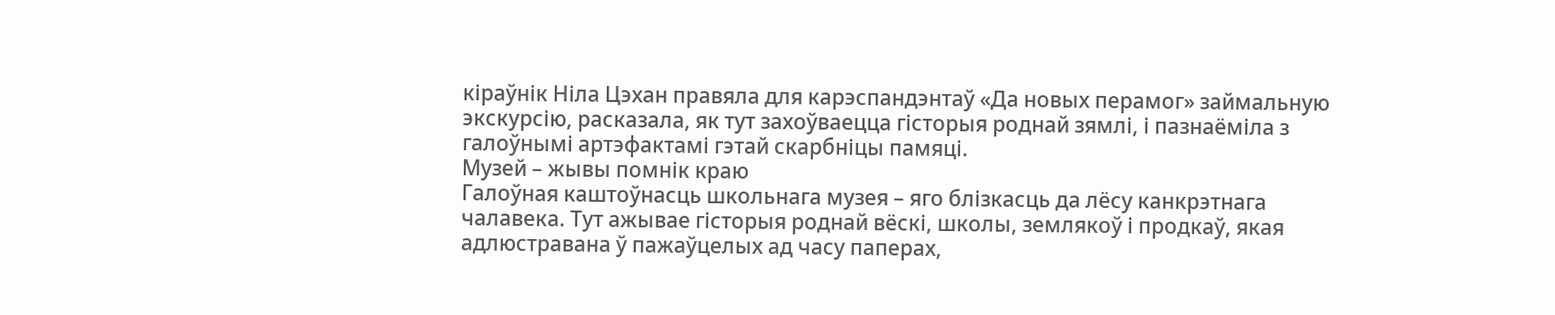кіраўнік Ніла Цэхан правяла для карэспандэнтаў «Да новых перамог» займальную экскурсію, расказала, як тут захоўваецца гісторыя роднай зямлі, і пазнаёміла з галоўнымі артэфактамі гэтай скарбніцы памяці.
Музей – жывы помнік краю
Галоўная каштоўнасць школьнага музея – яго блізкасць да лёсу канкрэтнага чалавека. Тут ажывае гісторыя роднай вёскі, школы, землякоў і продкаў, якая адлюстравана ў пажаўцелых ад часу паперах,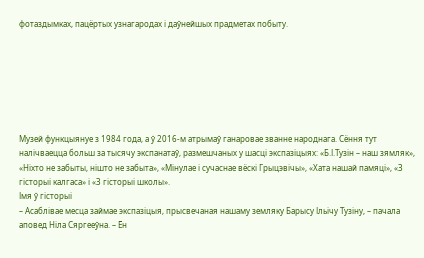фотаздымках, пацёртых узнагародах і даўнейшых прадметах побыту.







Музей функцыянуе з 1984 года, а ў 2016-м атрымаў ганаровае званне народнага. Сёння тут налічваецца больш за тысячу экспанатаў, размешчаных у шасці экспазіцыях: «Б.І.Тузін – наш зямляк», «Ніхто не забыты, нішто не забыта», «Мінулае і сучаснае вёскі Грыцэвічы», «Хата нашай памяці», «З гісторыі калгаса» і «З гісторыі школы».
Імя ў гісторыі
– Асаблівае месца займае экспазіцыя, прысвечаная нашаму земляку Барысу Ільічу Тузіну, – пачала аповед Ніла Сяргееўна. – Ён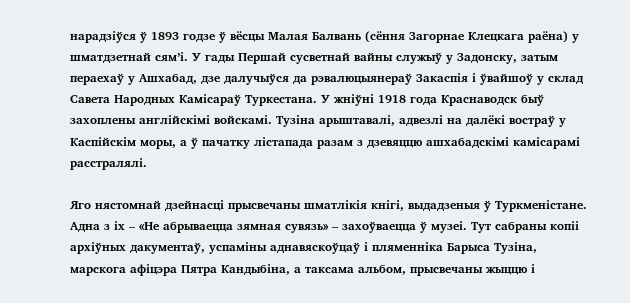нарадзіўся ў 1893 годзе ў вёсцы Малая Балвань (сёння Загорнае Клецкага раёна) у шматдзетнай сям’і. У гады Першай сусветнай вайны служыў у Задонску, затым пераехаў у Ашхабад, дзе далучыўся да рэвалюцыянераў Закаспія і ўвайшоў у склад Савета Народных Камісараў Туркестана. У жніўні 1918 года Краснаводск быў захоплены англійскімі войскамі. Тузіна арыштавалі, адвезлі на далёкі востраў у Каспійскім моры, а ў пачатку лістапада разам з дзевяццю ашхабадскімі камісарамі расстралялі.

Яго нястомнай дзейнасці прысвечаны шматлікія кнігі, выдадзеныя ў Туркменістане. Адна з іх – «Не абрываецца зямная сувязь» – захоўваецца ў музеі. Тут сабраны копіі архіўных дакументаў, успаміны аднавяскоўцаў і пляменніка Барыса Тузіна, марскога афіцэра Пятра Кандыбіна, а таксама альбом, прысвечаны жыццю і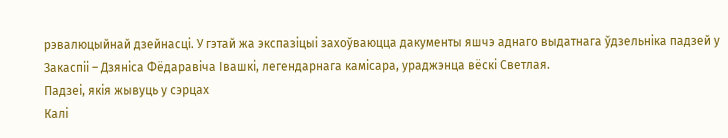рэвалюцыйнай дзейнасці. У гэтай жа экспазіцыі захоўваюцца дакументы яшчэ аднаго выдатнага ўдзельніка падзей у Закаспіі – Дзяніса Фёдаравіча Івашкі, легендарнага камісара, ураджэнца вёскі Светлая.
Падзеі, якія жывуць у сэрцах
Калі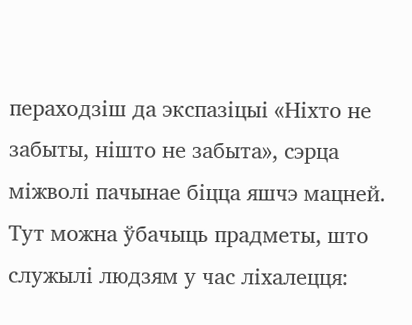пераходзіш да экспазіцыі «Ніхто не забыты, нішто не забыта», сэрца міжволі пачынае біцца яшчэ мацней. Тут можна ўбачыць прадметы, што служылі людзям у час ліхалецця: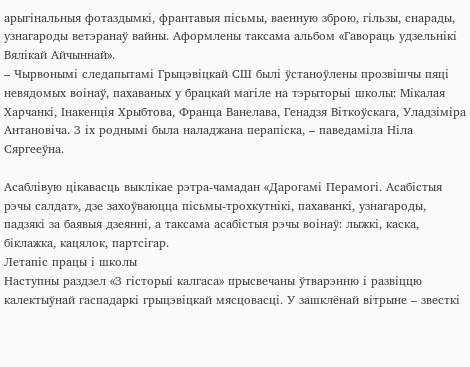арыгінальныя фотаздымкі, франтавыя пісьмы, ваенную зброю, гільзы, снарады, узнагароды ветэранаў вайны. Аформлены таксама альбом «Гавораць удзельнікі Вялікай Айчыннай».
– Чырвонымі следапытамі Грыцэвіцкай СШ былі ўстаноўлены прозвішчы пяці невядомых воінаў, пахаваных у брацкай магіле на тэрыторыі школы: Мікалая Харчанкі, Інакенція Хрыбтова, Франца Ванелава, Генадзя Віткоўскага, Уладзіміра Антановіча. З іх роднымі была наладжана перапіска, – паведаміла Ніла Сяргееўна.

Асаблівую цікавасць выклікае рэтра-чамадан «Дарогамі Перамогі. Асабістыя рэчы салдат», дзе захоўваюцца пісьмы-трохкутнікі, пахаванкі, узнагароды, падзякі за баявыя дзеянні, а таксама асабістыя рэчы воінаў: лыжкі, каска, біклажка, кацялок, партсігар.
Летапіс працы і школы
Наступны раздзел «З гісторыі калгаса» прысвечаны ўтварэнню і развіццю калектыўнай гаспадаркі грыцэвіцкай мясцовасці. У зашклёнай вітрыне – звесткі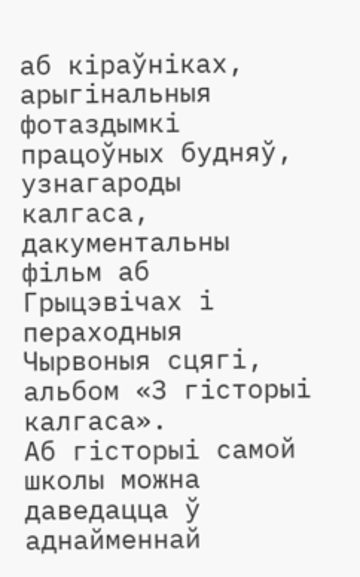аб кіраўніках, арыгінальныя фотаздымкі працоўных будняў, узнагароды калгаса, дакументальны фільм аб Грыцэвічах і пераходныя Чырвоныя сцягі, альбом «З гісторыі калгаса».
Аб гісторыі самой школы можна даведацца ў аднайменнай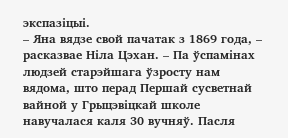экспазіцыі.
– Яна вядзе свой пачатак з 1869 года, – расказвае Ніла Цэхан. – Па ўспамінах людзей старэйшага ўзросту нам вядома, што перад Першай сусветнай вайной у Грыцэвіцкай школе навучалася каля 30 вучняў. Пасля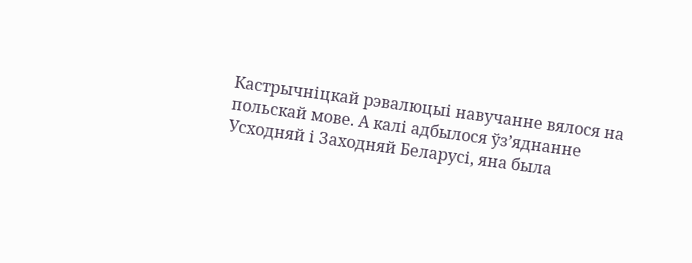Кастрычніцкай рэвалюцыі навучанне вялося на польскай мове. А калі адбылося ўз’яднанне Усходняй і Заходняй Беларусі, яна была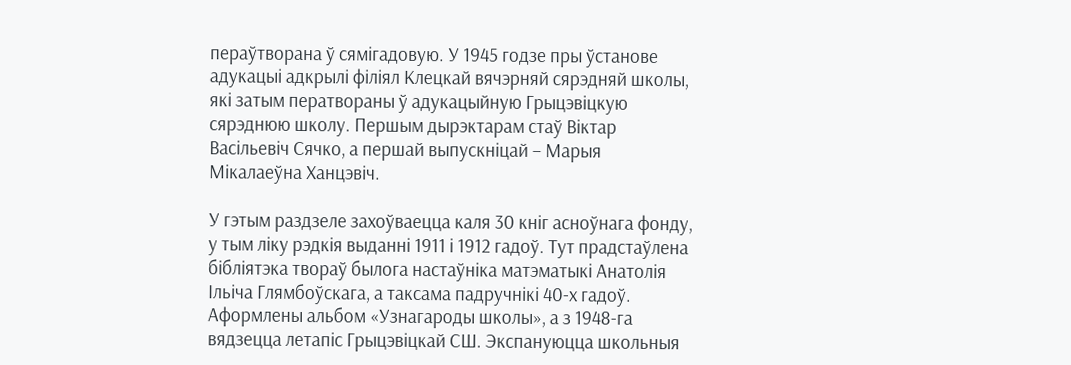пераўтворана ў сямігадовую. У 1945 годзе пры ўстанове адукацыі адкрылі філіял Клецкай вячэрняй сярэдняй школы, які затым ператвораны ў адукацыйную Грыцэвіцкую сярэднюю школу. Першым дырэктарам стаў Віктар Васільевіч Сячко, а першай выпускніцай – Марыя Мікалаеўна Ханцэвіч.

У гэтым раздзеле захоўваецца каля 30 кніг асноўнага фонду, у тым ліку рэдкія выданні 1911 і 1912 гадоў. Тут прадстаўлена бібліятэка твораў былога настаўніка матэматыкі Анатолія Ільіча Глямбоўскага, а таксама падручнікі 40-х гадоў. Аформлены альбом «Узнагароды школы», а з 1948-га вядзецца летапіс Грыцэвіцкай СШ. Экспануюцца школьныя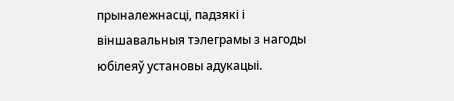прыналежнасці, падзякі і віншавальныя тэлеграмы з нагоды юбілеяў установы адукацыі.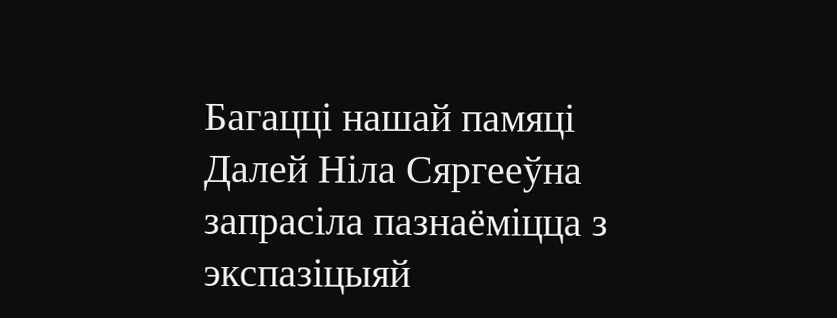Багацці нашай памяці
Далей Ніла Сяргееўна запрасіла пазнаёміцца з экспазіцыяй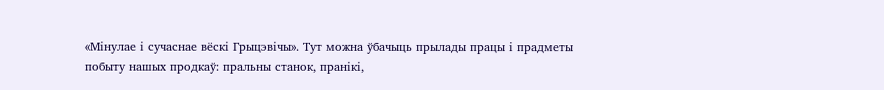«Мінулае і сучаснае вёскі Грыцэвічы». Тут можна ўбачыць прылады працы і прадметы побыту нашых продкаў: пральны станок, пранікі,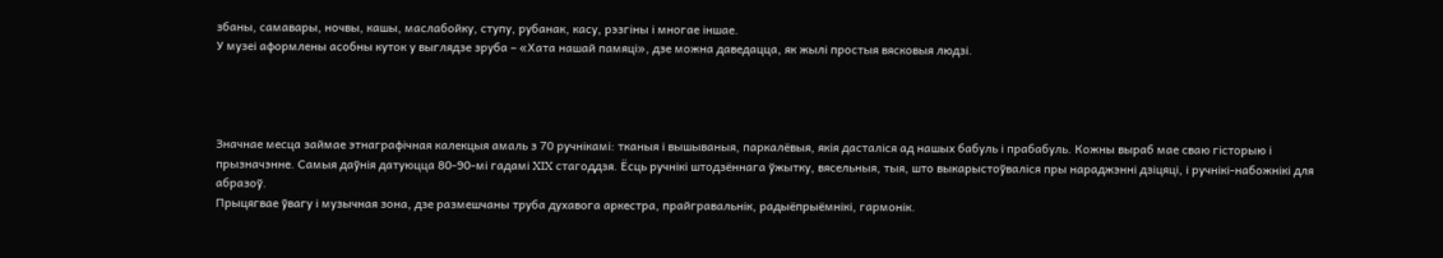збаны, самавары, ночвы, кашы, маслабойку, ступу, рубанак, касу, рэзгіны і многае іншае.
У музеі аформлены асобны куток у выглядзе зруба – «Хата нашай памяці», дзе можна даведацца, як жылі простыя вясковыя людзі.




Значнае месца займае этнаграфічная калекцыя амаль з 70 ручнікамі: тканыя і вышываныя, паркалёвыя, якія дасталіся ад нашых бабуль і прабабуль. Кожны выраб мае сваю гісторыю і прызначэнне. Самыя даўнія датуюцца 80-90-мі гадамі XIX стагоддзя. Ёсць ручнікі штодзённага ўжытку, вясельныя, тыя, што выкарыстоўваліся пры нараджэнні дзіцяці, і ручнікі-набожнікі для абразоў.
Прыцягвае ўвагу і музычная зона, дзе размешчаны труба духавога аркестра, прайгравальнік, радыёпрыёмнікі, гармонік.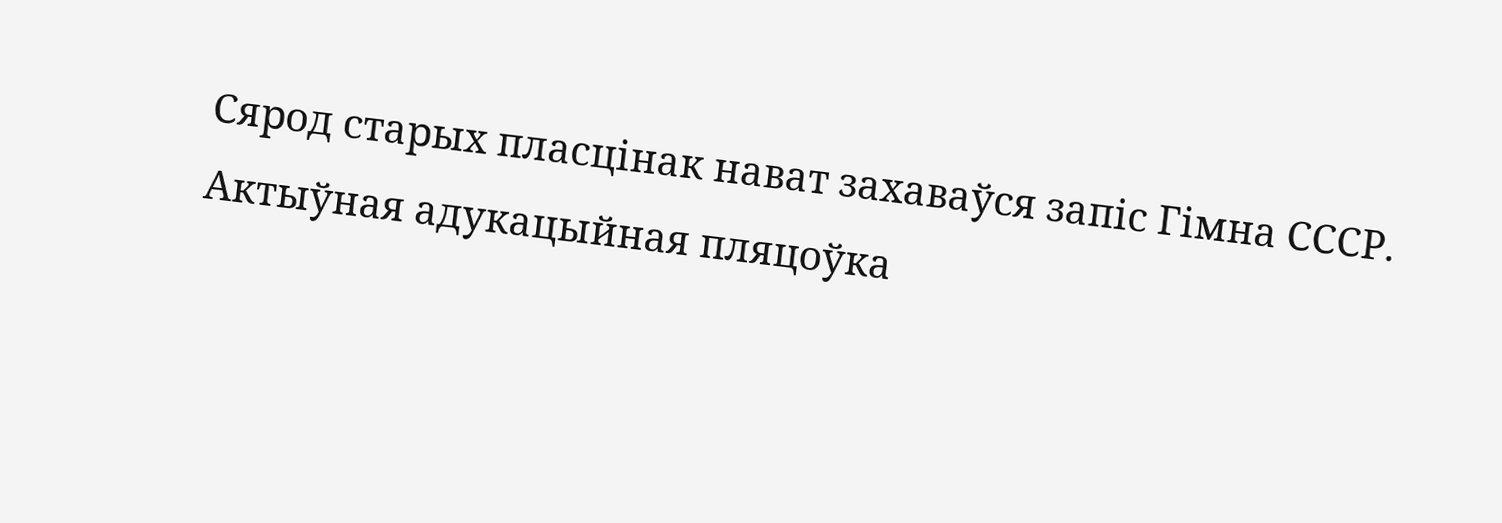Сярод старых пласцінак нават захаваўся запіс Гімна СССР.
Актыўная адукацыйная пляцоўка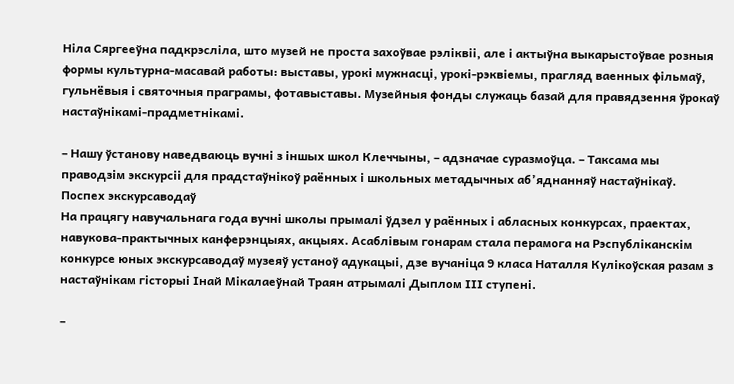Ніла Сяргееўна падкрэсліла, што музей не проста захоўвае рэліквіі, але і актыўна выкарыстоўвае розныя формы культурна-масавай работы: выставы, урокі мужнасці, урокі-рэквіемы, прагляд ваенных фільмаў, гульнёвыя і святочныя праграмы, фотавыставы. Музейныя фонды служаць базай для правядзення ўрокаў настаўнікамі-прадметнікамі.

– Нашу ўстанову наведваюць вучні з іншых школ Клеччыны, – адзначае суразмоўца. – Таксама мы праводзім экскурсіі для прадстаўнікоў раённых і школьных метадычных аб’яднанняў настаўнікаў.
Поспех экскурсаводаў
На працягу навучальнага года вучні школы прымалі ўдзел у раённых і абласных конкурсах, праектах, навукова-практычных канферэнцыях, акцыях. Асаблівым гонарам стала перамога на Рэспубліканскім конкурсе юных экскурсаводаў музеяў устаноў адукацыі, дзе вучаніца 9 класа Наталля Кулікоўская разам з настаўнікам гісторыі Інай Мікалаеўнай Траян атрымалі Дыплом ІІІ ступені.

–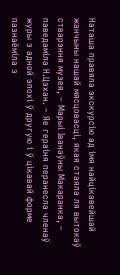Наташа правяла экскурсію ад імя найцікавейшай жанчыны нашай мясцовасці, якая стаяла ля вытокаў стварэння музея, – Марыі Іванаўны Макаранка, – паведаміла Н.Цэхан. – Яе гераіня перанесла членаў журы з адной эпохі ў другую і ў цікавай форме пазнаёміла з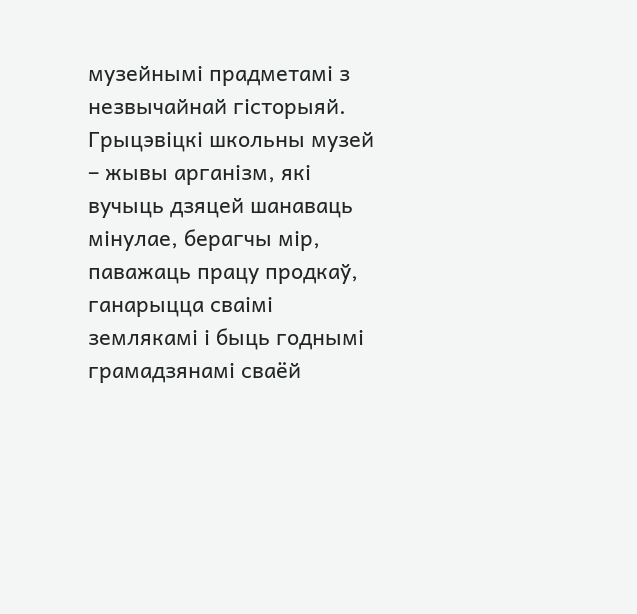музейнымі прадметамі з незвычайнай гісторыяй.
Грыцэвіцкі школьны музей – жывы арганізм, які вучыць дзяцей шанаваць мінулае, берагчы мір, паважаць працу продкаў, ганарыцца сваімі землякамі і быць годнымі грамадзянамі сваёй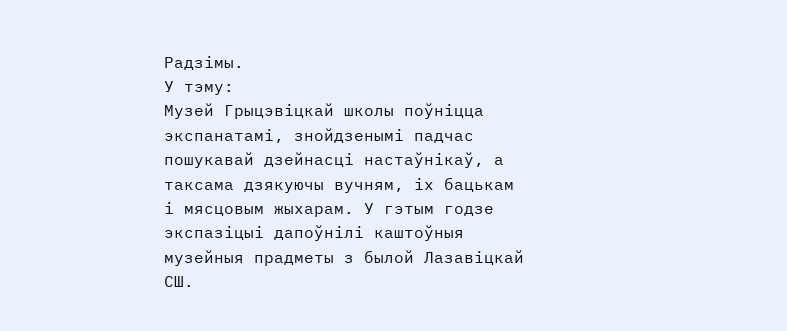Радзімы.
У тэму:
Музей Грыцэвіцкай школы поўніцца экспанатамі, знойдзенымі падчас пошукавай дзейнасці настаўнікаў, а таксама дзякуючы вучням, іх бацькам і мясцовым жыхарам. У гэтым годзе экспазіцыі дапоўнілі каштоўныя музейныя прадметы з былой Лазавіцкай СШ.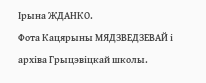Ірына ЖДАНКО.
Фота Кацярыны МЯДЗВЕДЗЕВАЙ і архіва Грыцэвіцкай школы.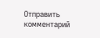Отправить комментарий